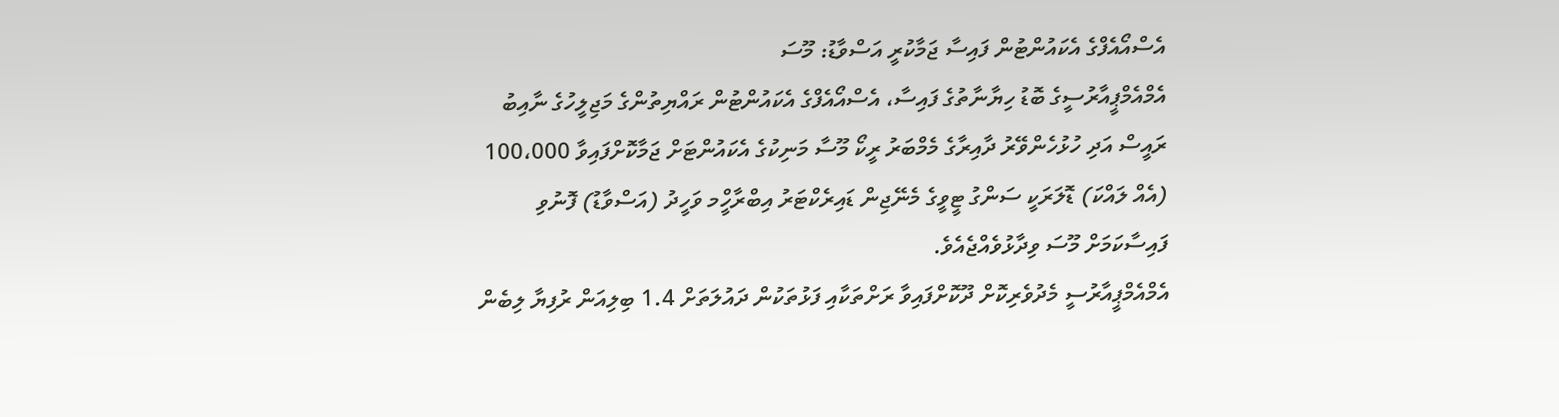އެސްއޯއެފްގެ އެކައުންޓުން ފައިސާ ޖަމާކުރީ އަސްވާޑު: މޫސަ
އެމްއެމްޕީއާރުސީގެ ބޮޑު ހިޔާނާތުގެ ފައިސާ، އެސްއޯއެފްގެ އެކައުންޓުން ރައްޔިތުންގެ މަޖިލީހުގެ ނާއިބު ރައީސް އަދި ހުޅުހެންވޭރު ދާއިރާގެ މެމްބަރު ރީކޯ މޫސާ މަނިކުގެ އެކައުންޓަށް ޖަމާކޮށްފައިވާ 100،000 (އެއް ލައްކަ) ޑޮލަރަކީ ސަންގު ޓީވީގެ މެނޭޖިން ޑައިރެކްޓަރު އިބްރާހީްމ ވަހީދު (އަސްވާޑު) ފޮނުވި ފައިސާކަމަށް މޫސަ ވިދާޅުވެއްޖެއެވެ.
އެމްއެމްޕީއާރުސީ މެދުވެރިކޮށް ދޫކޮށްފައިވާ ރަށްތަކާއި ފަޅުތަކުން ދައުލަތަށް 1.4 ބިލިއަން ރުފިޔާ ލިބެން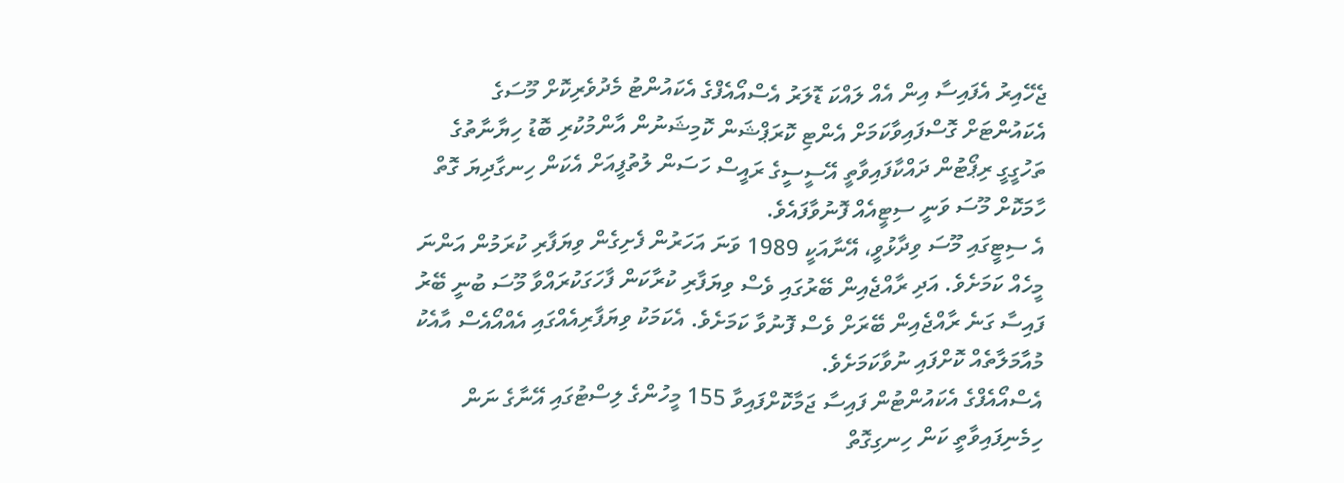ޖެހޭއިރު އެފައިސާ އިން އެއް ލައްކަ ޑޮލަރު އެސްއޯއެފްގެ އެކައުންޓު މެދުވެރިކޮށް މޫސަގެ އެކައުންޓަށް ގޮސްފައިވާކަމަށް އެންޓި ކޮރަޕްޝަން ކޮމިޝަނުން އާންމުކުރި ބޮޑު ހިޔާނާތުގެ ތަހުގީގީ ރިޕޯޓުން ދައްކާފައިވާތީ އޭސީސީގެ ރައީސް ހަސަން ލުތުފީއަށް އެކަން ހިނގާދިޔަ ގޮތް ހާމަކޮށް މޫސަ ވަނީ ސިޓީއެއް ފޮނުވާފައެވެ.
އެ ސިޓީގައި މޫސަ ވިދާޅުވީ، އޭނާއަކީ 1989 ވަނަ އަހަރުން ފެށިގެން ވިޔަފާރި ކުރަމުން އަންނަ މީހެއް ކަމަށެވެ. އަދި ރާއްޖެއިން ބޭރުގައި ވެސް ވިޔަފާރި ކުރާކަން ފާހަގަކުރައްވާ މޫސަ ބުނީ ބޭރު ފައިސާ ގަނެ ރާއްޖެއިން ބޭރަށް ވެސް ފޮނުވާ ކަމަށެވެ. އެކަމަކު ވިޔަފާރިއެއްގައި އެއްއޯއެސް އާއެކު މުއާމަލާތެއް ކޮށްފައި ނުވާކަމަށެވެ.
އެސްއޯއެފްގެ އެކައުންޓުން ފައިސާ ޖަމާކޮށްފައިވާ 155 މީހުންގެ ލިސްޓުގައި އޭނާގެ ނަން ހިމެނިފައިވާތީ ކަން ހިނގިގޮތް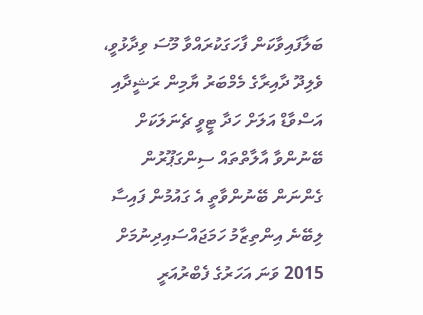ބަލާފައިވާކަން ފާހަގަކުރައްވާ މޫސަ ވިދާޅުވީ، ވެލިދޫ ދާއިރާގެ މެމްބަރު ޔާމިން ރަޝީދާއި އަސްވާޑް އަލަށް ހަދާ ޓީވީ ޗެނަލަކަށް ބޭނުންވާ އާލާތްތައް ސިންގަޕޫރުން ގެންނަން ބޭނުންވާތީ އެ ގައުމުން ފައިސާ ލިބޭނެ އިންތިޒާމު ހަމަޖައްސައިދިނުމަށް 2015 ވަނަ އަހަރުގެ ފެބްރުއަރީ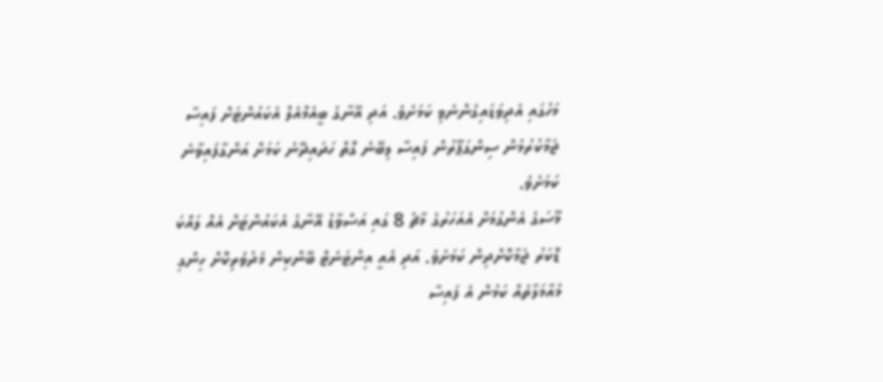މަހުގައި އެދިވަޑައިގެންނެވި ކަމަށެވެ. އަދި އޭނާގެ ބީއެމްއެލް އެކައުންޓަށް ފައިސާ ޖަމާކުރުމުން ސިންގަޕޫރުން ފައިސާ ލިބޭނެ ގޮތް ހަދައިދޭނެ ކަމަށް އަންގާފައިވާނެ ކަމަށެވެ.
މޫސަގެ އެންގުމަށް އެއަހަރުގެ މާޗު 8 ގައި އަސްވާޑު އޭނާގެ އެކައުންޓަށް އެއް ލައްކަ ޑޮކަރު ޖަމާކޮށްދިން ކަމަށެވެ. އަދި އެއީ އިންޓަނެޓް ބޭންކިން މެދުވެރިކޮށް ހިންގި މުއާމަލާތެއް ކަމުން އެ ފައިސާ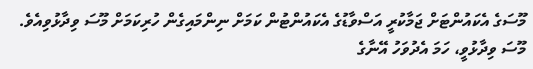މޫސަގެ އެކައުންޓަށް ޖަމާކުރީ އަސްވާޑުގެ އެކައުންޓުން ކަމަށް ނިންމައިގެން ހުރިކަމަށް މޫސަ ވިދާޅުވިއެވެ.
މޫސަ ވިދާޅުވީ، ހަމަ އެދުވަހު އޭނާގެ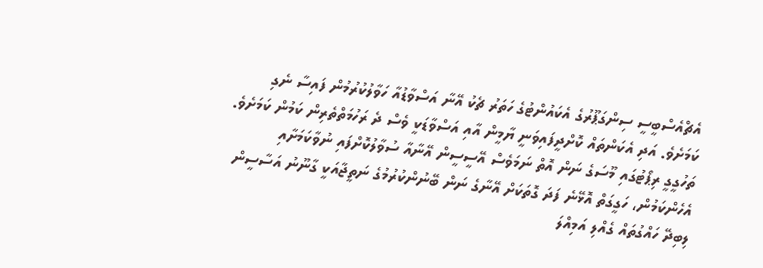އެޗްއެސްބީސީ ސިންގަޕޫރުގެ އެކައުންޓުގެ ހަތަރު ޗެކު އޭނާ އަސްވާޑުއާ ހަވާލުކުރުމުން ފައިސާ ނެގި ކަމަށެވެ. އަދި އެކަންތައް ކޮށްދީފައިވަނީ ޔާމީން އާއި އަސްވާޑަކީ ވެސް ދެ ރަހުމަތްތެރިން ކަމުން ކަމަށެވެ.
ތަހުގީގީ ރިޕޯޓުގައި މޫސަގެ ނަން އޮތް ނަމަވެސް އޭސީސީން އޭނާއާ ސުވާލުކޮށްފައި ނުވާކަމަށާއި އެހެންކަމުން، ހަގީގަތް އޮޅޭނެ ފަދަ ގޮތަކަށް އޭނާގެ ނަން ބޭނުންކުރުމުގެ ނަތީޖާއަކީ ގާނޫނު އަސާސީން ލިބިދޭ ހައްގުތައް ގެއްލި އަމިއްލަ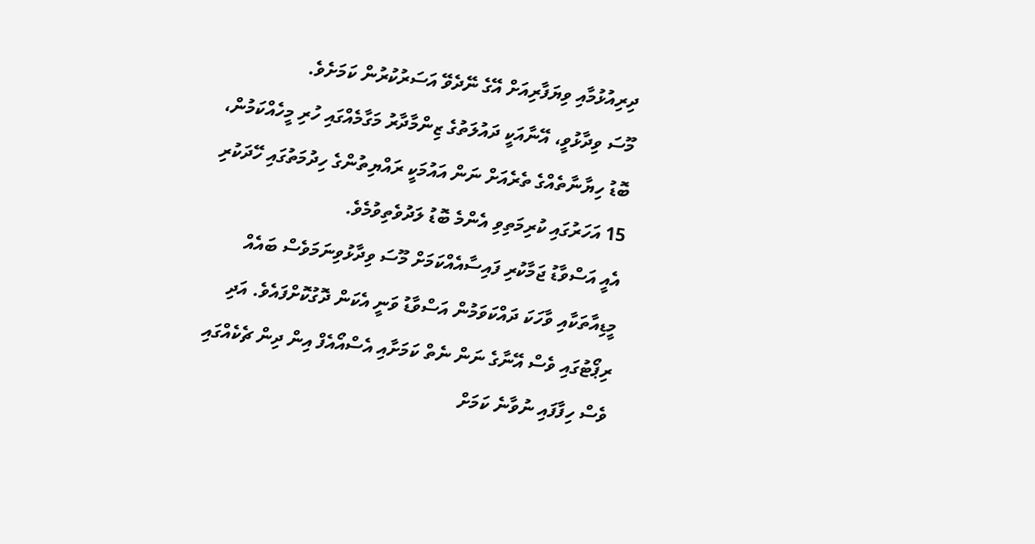ދިރިއުޅުމާއި ވިޔަފާރިއަށް އޭގެ ނޭދެވޭ އަސަރުކުރުން ކަމަށެވެ.
މޫސަ ވިދާޅުވީ، އޭނާއަކީ ދައުލަތުގެ ޒިންމާދާރު މަގާމެއްގައި ހުރި މީހެއްކަމުން، ބޮޑު ހިޔާނާތެއްގެ ތެރެއަށް ނަން އައުމަކީ ރައްޔިތުންގެ ހިދުމަތުގައި ހޭދަކުރި 15 އަހަރުގައި ކުރިމަތިވި އެންމެ ބޮޑު ލަދުވެތިވުމެވެ.
އެއީ އަސްވާޑު ޖަމާކުރި ފައިސާއެއްކަމަށް މޫސަ ވިދާޅުވިނަމަވެސް ބައެއް މީޑިއާތަކާއި ވާހަކަ ދައްކަވަމުން އަސްވާޑު ވަނީ އެކަން ދޮގުކޮށްފައެވެ. އަދި ރިޕޯޓުގައި ވެސް އޭނާގެ ނަން ނެތް ކަމަށާއި އެސްއޯއެފް އިން ދިން ޗެކެއްގައި ވެސް ހިފާފައި ނުވާނެ ކަމަށް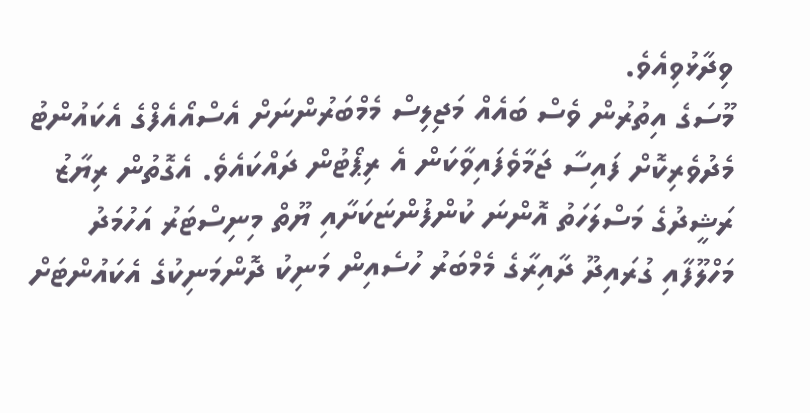ވިދާޅުވިއެވެ.
މޫސަގެ އިތުރުން ވެސް ބައެއް މަޖިލިސް މެމްބަރުންނަށް އެސްއޯއެފްގެ އެކައުންޓު މެދުވެރިކޮށް ފައިސާ ޖަމާވެފައިވާކަން އެ ރިޕޯޓުން ދައްކައެވެ. އެގޮތުން ރިޔާޒު ރަޝީދުގެ މަސްލަހަތު އޮންނަ ކުންފުންޏަކަށާއި ޔޫތް މިނިސްޓަރު އަހުމަދު މަހްލޫފާއި ގުރައިދޫ ދާއިރާގެ މެމްބަރު ހުސެއިން މަނިކު ދޮންމަނިކުގެ އެކައުންޓަށް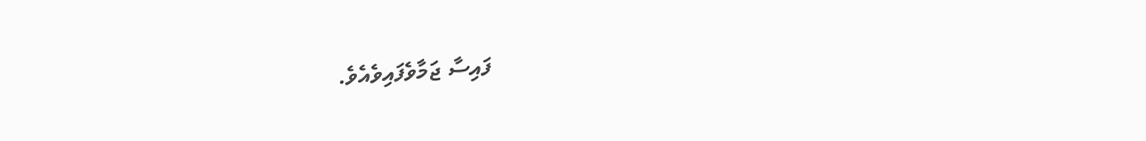ފައިސާ ޖަމާވެފައިވެއެވެ.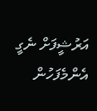އަރުޝީފަށް ނެގީ
އެންމެފަހުން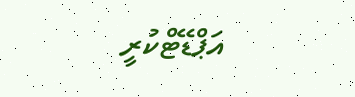އަޕްޑޭޓްކުރީ